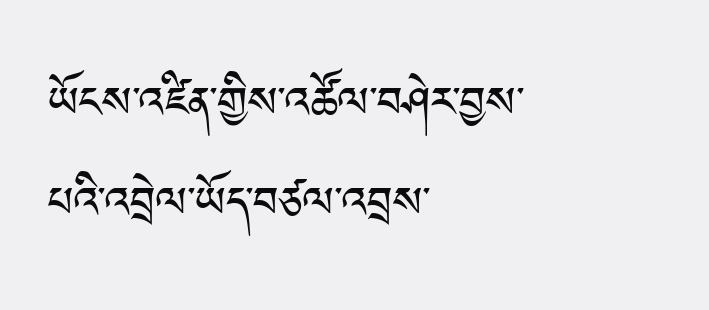ཡོངས་འཛིན་གྱིས་འཚོལ་བཤེར་བྱས་པའི་འབྲེལ་ཡོད་བཙལ་འབྲས་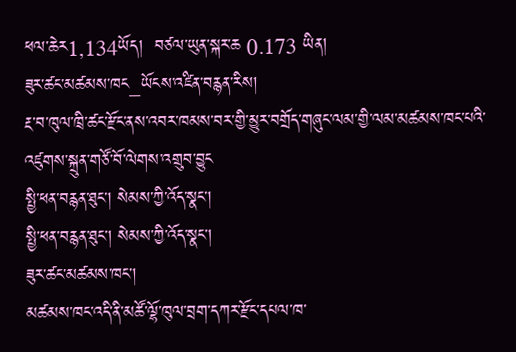ཕལ་ཆེར1,134ཡོད།  བཙལ་ཡུན་སྐར་ཆ 0.173 ཡིན།
ཟུར་ཚང་མཚམས་ཁང_ཡོངས་འཛིན་བརྙན་རིས།
རྔ་བ་ཁུལ་ཁྲི་ཚང་རྫོང་ནས་འབར་ཁམས་བར་གྱི་མྱུར་བགྲོད་གཞུང་ལམ་གྱི་ལམ་མཚམས་ཁང་པའི་འཛུགས་སྐྲུན་གཙོ་བོ་ལེགས་འགྲུབ་བྱུང
སྤྱི་ཕན་བརྙན་ཐུང་། སེམས་ཀྱི་འོད་སྣང་།
སྤྱི་ཕན་བརྙན་ཐུང་། སེམས་ཀྱི་འོད་སྣང་།
ཟུར་ཚང་མཚམས་ཁང་།
མཚམས་ཁང་འདི་ནི་མཚོ་ལྷོ་ཁུལ་བྲག་དཀར་རྫོང་དཔལ་ཁ་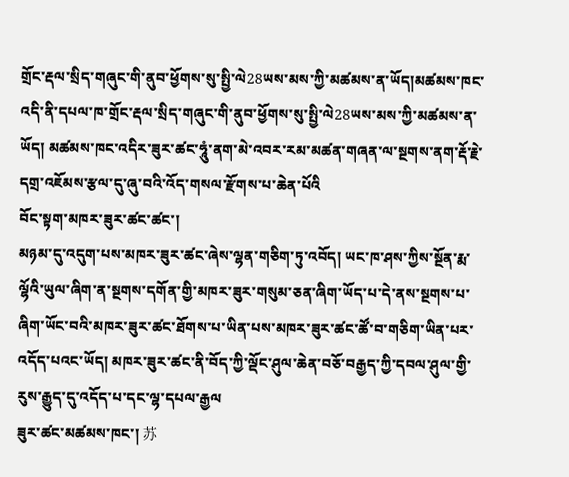གྲོང་རྡལ་སྲིད་གཞུང་གི་ནུབ་ཕྱོགས་སུ་སྤྱི་ལེ28ཡས་མས་ཀྱི་མཚམས་ན་ཡོད།མཚམས་ཁང་འདི་ནི་དཔལ་ཁ་གྲོང་རྡལ་སྲིད་གཞུང་གི་ནུབ་ཕྱོགས་སུ་སྤྱི་ལེ28ཡས་མས་ཀྱི་མཚམས་ན་ཡོད། མཚམས་ཁང་འདིར་ཟུར་ཚང་ཧཱུཾ་ནག་མེ་འབར་རམ་མཚན་གཞན་ལ་སྔགས་ནག་རྡོ་རྗེ་དགྲ་འཇོམས་རྩལ་དུ་ཞུ་བའི་འོད་གསལ་རྫོགས་པ་ཆེན་པོའི
བོང་སྟག་མཁར་ཟུར་ཚང་ཚང་།
མཉམ་དུ་འདུག་པས་མཁར་ཟུར་ཚང་ཞེས་ལྷན་གཅིག་ཏུ་འབོད། ཡང་ཁ་ཤས་ཀྱིས་སྔོན་རྨ་ལྷོའི་ཡུལ་ཞིག་ན་སྔགས་དགོན་གྱི་མཁར་ཟུར་གསུམ་ཅན་ཞིག་ཡོད་པ་དེ་ནས་སྔགས་པ་ཞིག་ཡོང་བའི་མཁར་ཟུར་ཚང་ཐོགས་པ་ཡིན་པས་མཁར་ཟུར་ཚང་ཚོ་བ་གཅིག་ཡིན་པར་འདོད་པའང་ཡོད། མཁར་ཟུར་ཚང་ནི་བོད་ཀྱི་ལྡོང་ཤུལ་ཆེན་བཅོ་བརྒྱད་ཀྱི་དབལ་ཤུལ་གྱི་རུས་རྒྱུད་དུ་འདོད་པ་དང་ལྷ་དཔལ་རྒྱལ
ཟུར་ཚང་མཚམས་ཁང་། 苏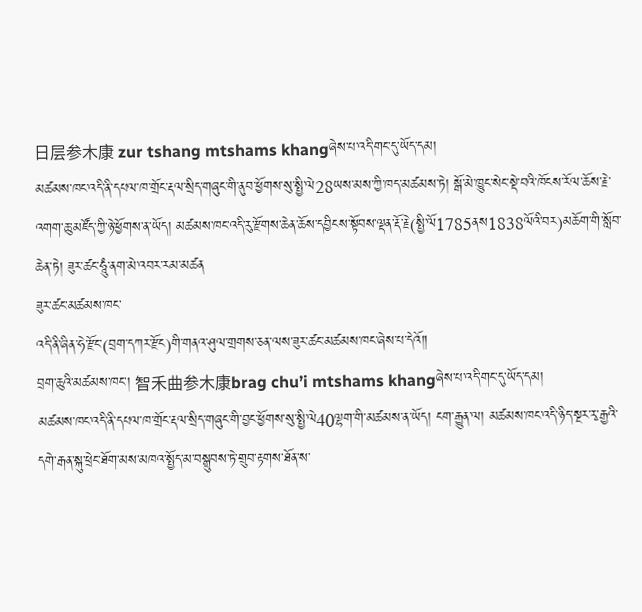日层参木康 zur tshang mtshams khangཞེས་པ་འདི་གང་དུ་ཡོད་དམ།
མཚམས་ཁང་འདི་ནི་དཔལ་ཁ་གྲོང་རྡལ་སྲིད་གཞུང་གི་ནུབ་ཕྱོགས་སུ་སྤྱི་ལེ28ཡས་མས་ཀྱི་ཁད་མཚམས་ཏེ། སྒོ་མེ་ཁྱུང་སེང་སྡེ་བའི་ཁོངས་རོལ་ཆོས་རྗེ་འགག་ཆུ་མཛོད་ཀྱི་ཉེ་ཕྱོགས་ན་ཡོད། མཚམས་ཁང་འདི་རུ་རྫོགས་ཆེན་ཆོས་དབྱིངས་སྟོབས་ལྡན་རྡོ་རྗེ(སྤྱི་ལོ1785ནས1838ལོའི་བར)མཆོག་གི་སློབ་ཆེན་ཏེ། ཟུར་ཚང་ཧཱུཾ་ནག་མེ་འབར་རམ་མཚན
ཟུར་ཚང་མཚམས་ཁང་
འདི་ནི་ཞིན་ཧེ་རྫོང་(བྲག་དཀར་རྫོང)གི་གནའ་ཤུལ་གྲགས་ཅན་ལས་ཟུར་ཚང་མཚམས་ཁང་ཞེས་པ་དེའོ༎
བྲག་ཆུའི་མཚམས་ཁང་། 智禾曲参木康brag chu’i mtshams khangཞེས་པ་འདི་གང་དུ་ཡོད་དམ།
མཚམས་ཁང་འདི་ནི་དཔལ་ཁ་གྲོང་རྡལ་སྲིད་གཞུང་གི་བྱང་ཕྱོགས་སུ་སྤྱི་ལེ40ལྷག་གི་མཚམས་ན་ཡོད། ངག་རྒྱུན་ལ། མཚམས་ཁང་འདི་ཉིད་སྔར་རྭ་རྒྱའི་དགེ་རྒན་སྐུ་ཕྲེང་ཐོག་མས་མཁའ་སྤྱོད་མ་བསྒྲུབས་ཏེ་གྲུབ་རྟགས་ཐོན་ས་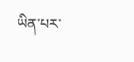ཡིན་པར་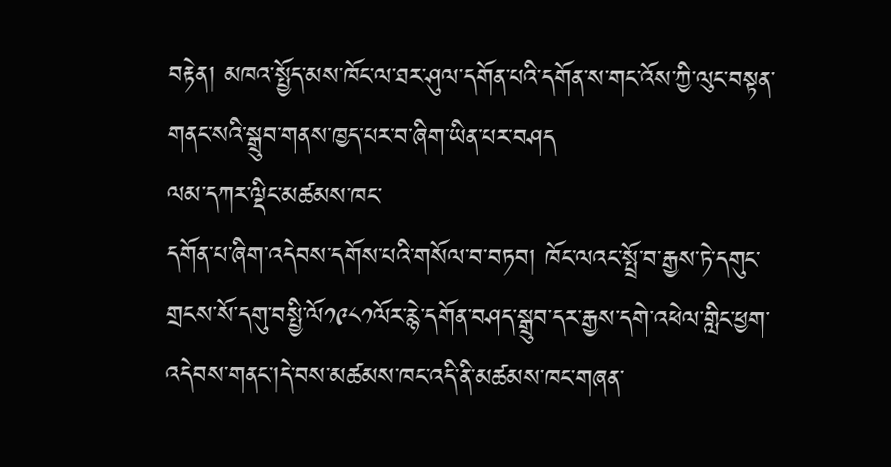བརྟེན། མཁའ་སྤྱོད་མས་ཁོང་ལ་ཐར་ཤུལ་དགོན་པའི་དགོན་ས་གང་འོས་ཀྱི་ལུང་བསྟན་གནང་སའི་སྒྲུབ་གནས་ཁྱད་པར་བ་ཞིག་ཡིན་པར་བཤད
ལམ་དཀར་ལྡིང་མཚམས་ཁང་
དགོན་པ་ཞིག་འདེབས་དགོས་པའི་གསོལ་བ་བཏབ། ཁོང་ལའང་སྤྲོ་བ་རྒྱས་ཏེ་དགུང་གྲངས་སོ་དགུ་བསྤྱི་ལོ༡༩༨༡ལོར་རྙེ་དགོན་བཤད་སྒྲུབ་དར་རྒྱས་དགེ་འཕེལ་གླིང་ཕྱག་འདེབས་གནང་།དེ་བས་མཚམས་ཁང་འདི་ནི་མཚམས་ཁང་གཞན་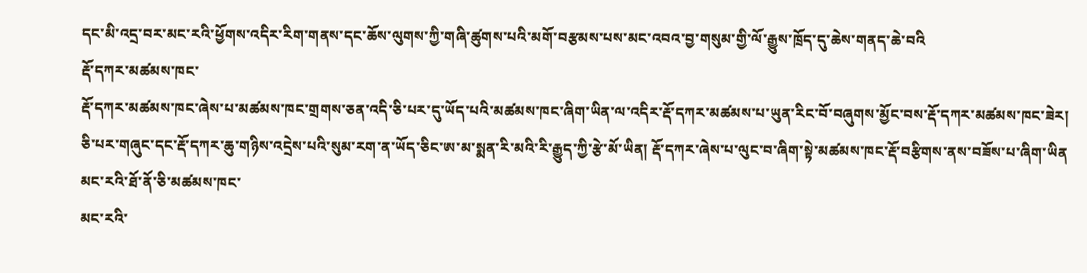དང་མི་འདྲ་བར་མང་རའི་ཕྱོགས་འདིར་རིག་གནས་དང་ཆོས་ལུགས་ཀྱི་གཞི་ཚུགས་པའི་མགོ་བརྩམས་པས་མང་འབའ་བྱ་གསུམ་གྱི་ལོ་རྒྱུས་ཁྲོད་དུ་ཆེས་གནད་ཆེ་བའི
རྡོ་དཀར་མཚམས་ཁང་
རྡོ་དཀར་མཚམས་ཁང་ཞེས་པ་མཚམས་ཁང་གྲགས་ཅན་འདི་ཅི་པར་དུ་ཡོད་པའི་མཚམས་ཁང་ཞིག་ཡིན་ལ་འདིར་རྡོ་དཀར་མཚམས་པ་ཡུན་རིང་བོ་བཞུགས་མྱོང་བས་རྡོ་དཀར་མཚམས་ཁང་ཟེར། ཅི་པར་གཞུང་དང་རྡོ་དཀར་ཆུ་གཉིས་འདྲེས་པའི་སུམ་རག་ན་ཡོད་ཅིང་ཨ་མ་སྨན་རི་མའི་རི་རྒྱུད་ཀྱི་རྩེ་མོ་ཡིན། རྡོ་དཀར་ཞེས་པ་ལུང་བ་ཞིག་སྟེ་མཚམས་ཁང་རྡོ་བརྩིགས་ནས་བཟོས་པ་ཞིག་ཡིན
མང་རའི་ཐོ་ནོ་ཅི་མཚམས་ཁང་
མང་རའི་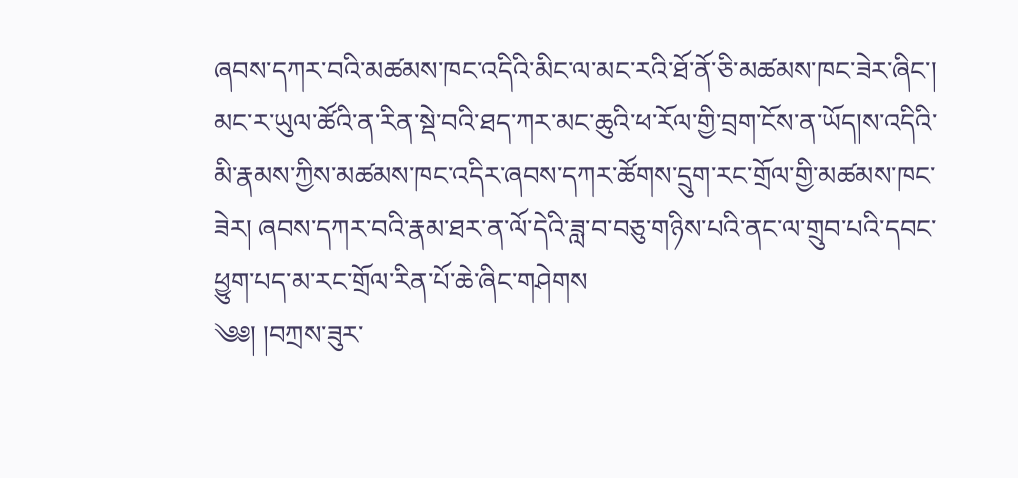ཞབས་དཀར་བའི་མཚམས་ཁང་འདིའི་མིང་ལ་མང་རའི་ཐོ་ནོ་ཅི་མཚམས་ཁང་ཟེར་ཞིང་། མང་ར་ཡུལ་ཚོའི་ན་རིན་སྡེ་བའི་ཐད་ཀར་མང་ཆུའི་ཕ་རོལ་གྱི་བྲག་ངོས་ན་ཡོད།ས་འདིའི་མི་རྣམས་ཀྱིས་མཚམས་ཁང་འདིར་ཞབས་དཀར་ཚོགས་དྲུག་རང་གྲོལ་གྱི་མཚམས་ཁང་ཟེར། ཞབས་དཀར་བའི་རྣམ་ཐར་ན་ལོ་དེའི་ཟླ་བ་བཅུ་གཉིས་པའི་ནང་ལ་གྲུབ་པའི་དབང་ཕྱུག་པད་མ་རང་གྲོལ་རིན་པོ་ཆེ་ཞིང་གཤེགས
༄༅། །བཀྲས་ཟུར་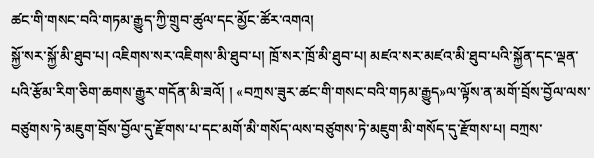ཚང་གི་གསང་བའི་གཏམ་རྒྱུད་ཀྱི་གྲུབ་ཚུལ་དང་མྱོང་ཚོར་འགའ།
སྐྱོ་སར་སྐྱོ་མི་ཐུབ་པ། འཇིགས་སར་འཇིགས་མི་ཐུབ་པ། ཁྲོ་སར་ཁྲོ་མི་ཐུབ་པ། མཛའ་སར་མཛའ་མི་ཐུབ་པའི་སྐྱོན་དང་ལྡན་པའི་རྩོམ་རིག་ཅིག་ཆགས་རྒྱུར་གདོན་མི་ཟའོ། ། «བཀྲས་ཟུར་ཚང་གི་གསང་བའི་གཏམ་རྒྱུད»ལ་ལྟོས་ན་མགོ་བྲོས་བྱོལ་ལས་བཙུགས་ཏེ་མཇུག་བྲོས་བྱོལ་དུ་རྫོགས་པ་དང་མགོ་མི་གསོད་ལས་བཙུགས་ཏེ་མཇུག་མི་གསོད་དུ་རྫོགས་པ། བཀྲས་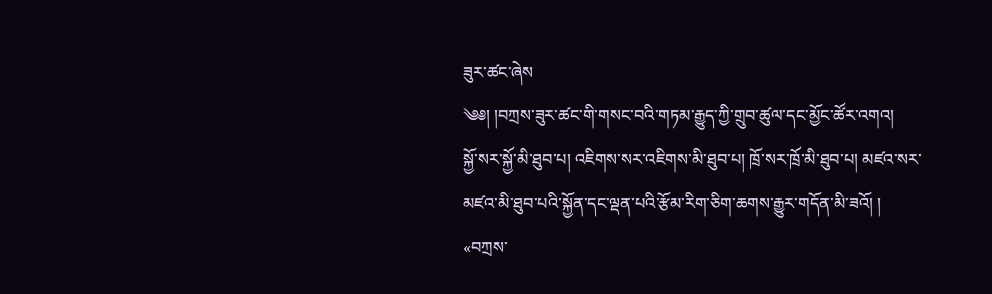ཟུར་ཚང་ཞེས
༄༅། །བཀྲས་ཟུར་ཚང་གི་གསང་བའི་གཏམ་རྒྱུད་ཀྱི་གྲུབ་ཚུལ་དང་མྱོང་ཚོར་འགའ།
སྐྱོ་སར་སྐྱོ་མི་ཐུབ་པ། འཇིགས་སར་འཇིགས་མི་ཐུབ་པ། ཁྲོ་སར་ཁྲོ་མི་ཐུབ་པ། མཛའ་སར་མཛའ་མི་ཐུབ་པའི་སྐྱོན་དང་ལྡན་པའི་རྩོམ་རིག་ཅིག་ཆགས་རྒྱུར་གདོན་མི་ཟའོ། ། «བཀྲས་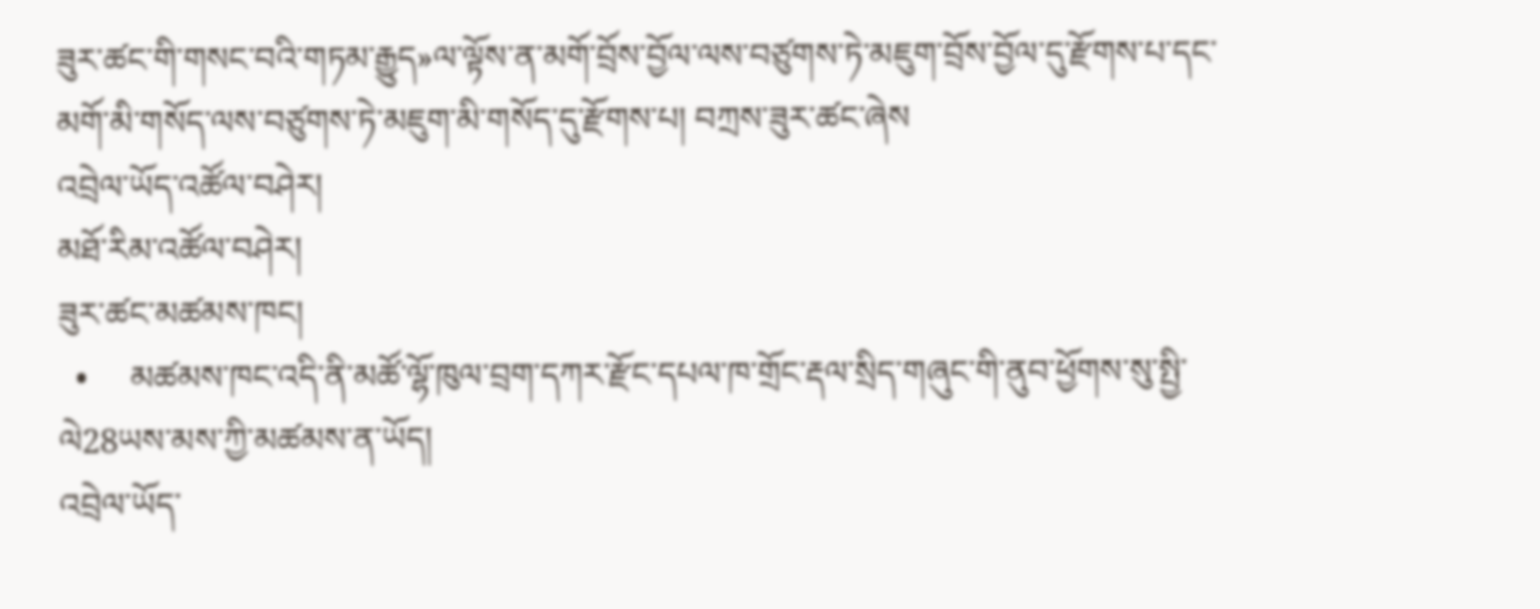ཟུར་ཚང་གི་གསང་བའི་གཏམ་རྒྱུད»ལ་ལྟོས་ན་མགོ་བྲོས་བྱོལ་ལས་བཙུགས་ཏེ་མཇུག་བྲོས་བྱོལ་དུ་རྫོགས་པ་དང་མགོ་མི་གསོད་ལས་བཙུགས་ཏེ་མཇུག་མི་གསོད་དུ་རྫོགས་པ། བཀྲས་ཟུར་ཚང་ཞེས
འབྲེལ་ཡོད་འཚོལ་བཤེར།
མཐོ་རིམ་འཚོལ་བཤེར།
ཟུར་ཚང་མཚམས་ཁང།
  •     མཚམས་ཁང་འདི་ནི་མཚོ་ལྷོ་ཁུལ་བྲག་དཀར་རྫོང་དཔལ་ཁ་གྲོང་རྡལ་སྲིད་གཞུང་གི་ནུབ་ཕྱོགས་སུ་སྤྱི་ལེ28ཡས་མས་ཀྱི་མཚམས་ན་ཡོད།
འབྲེལ་ཡོད་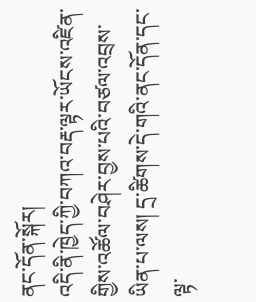ནང་དོན་སྐོར།
འདི་ནི་ཁྱེད་ཀྱི་བཀའ་བརྡ་ལྟར་ཡོངས་འཛིན་གྱིས་འཚོལ་བཤེར་བྱས་པའི་བཙལ་འབྲས་ཡིན་པ་ལས། དྲ་ཚིགས་དེ་གའི་ནང་དོན་དང་ལྟ་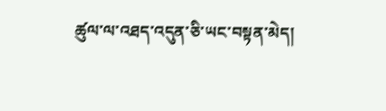ཚུལ་ལ་འཐད་འདུན་ཅི་ཡང་བསྟན་མེད།